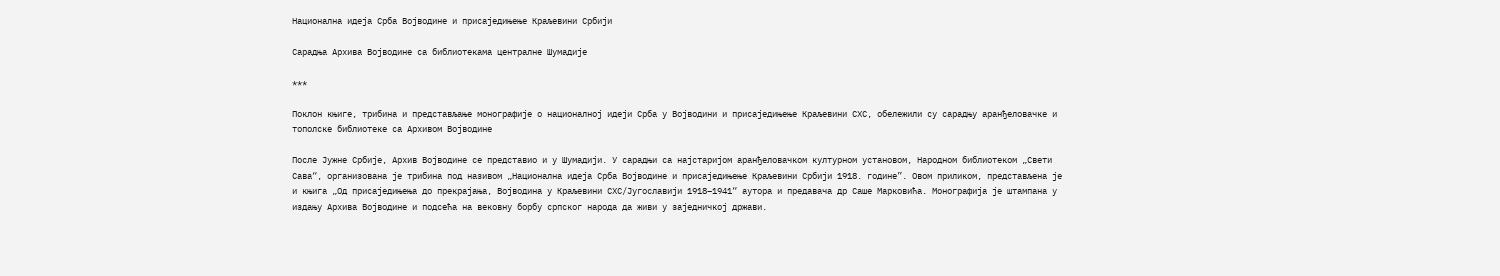Национална идеја Срба Војводине и присаједињење Краљевини Србији

Сарадња Архива Војводине са библиотекама централне Шумадије

***

Поклон књиге, трибина и представљање монографије о националној идеји Срба у Војводини и присаједињење Краљевини СХС, обележили су сарадњу аранђеловачке и тополске библиотеке са Архивом Војводине

После Јужне Србије, Архив Војводине се представио и у Шумадији. У сарадњи са најстаријом аранђеловачком културном установом, Народном библиотеком „Свети Сава“, организована је трибина под називом „Национална идеја Срба Војводине и присаједињење Краљевини Србији 1918. године”. Овом приликом, представљена је и књига „Од присаједињења до прекрајања, Војводина у Краљевини СХС/Југославији 1918–1941“ аутора и предавача др Саше Марковића. Монографија је штампана у издању Архива Војводине и подсећа на вековну борбу српског народа да живи у заједничкој држави.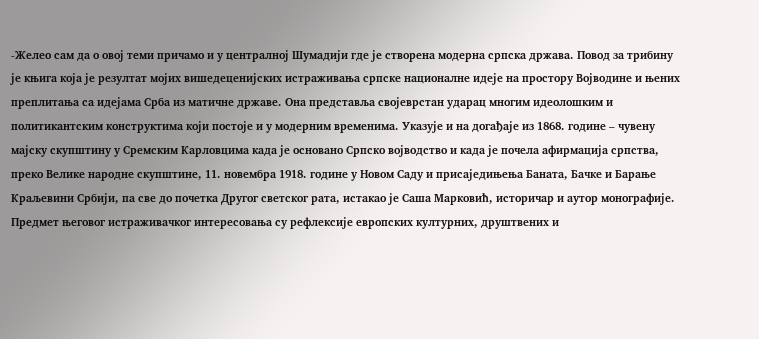-Желео сам да о овој теми причамо и у централној Шумадији где је створена модерна српска држава. Повод за трибину је књига која је резултат мојих вишедеценијских истраживања српске националне идеје на простору Војводине и њених преплитања са идејама Срба из матичне државе. Она представља својеврстан ударац многим идеолошким и политикантским конструктима који постоје и у модерним временима. Указује и на догађаје из 1868. године – чувену мајску скупштину у Сремским Карловцима када је основано Српско војводство и када је почела афирмација српства, преко Велике народне скупштине, 11. новембра 1918. године у Новом Саду и присаједињења Баната, Бачке и Барање Краљевини Србији, па све до почетка Другог светског рата, истакао је Саша Марковић, историчар и аутор монографије. Предмет његовог истраживачког интересовања су рефлексије европских културних, друштвених и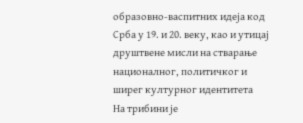образовно-васпитних идеја код Срба у 19. и 20. веку, као и утицај друштвене мисли на стварање националног, политичког и ширег културног идентитета
На трибини је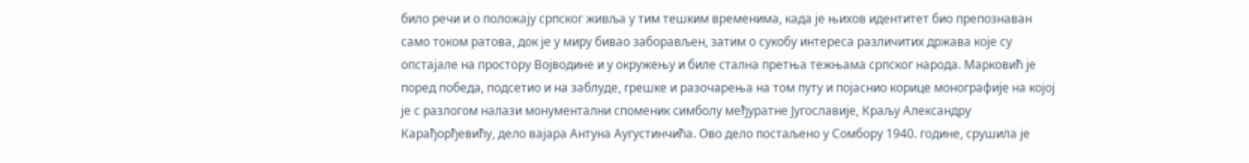било речи и о положају српског живља у тим тешким временима, када је њихов идентитет био препознаван само током ратова, док је у миру бивао заборављен, затим о сукобу интереса различитих држава које су опстајале на простору Војводине и у окружењу и биле стална претња тежњама српског народа. Марковић је поред победа, подсетио и на заблуде, грешке и разочарења на том путу и појаснио корице монографије на којој је с разлогом налази монументални споменик симболу међуратне Југославије, Краљу Александру Карађорђевићу, дело вајара Антуна Аугустинчића. Ово дело постаљено у Сомбору 1940. године, срушила је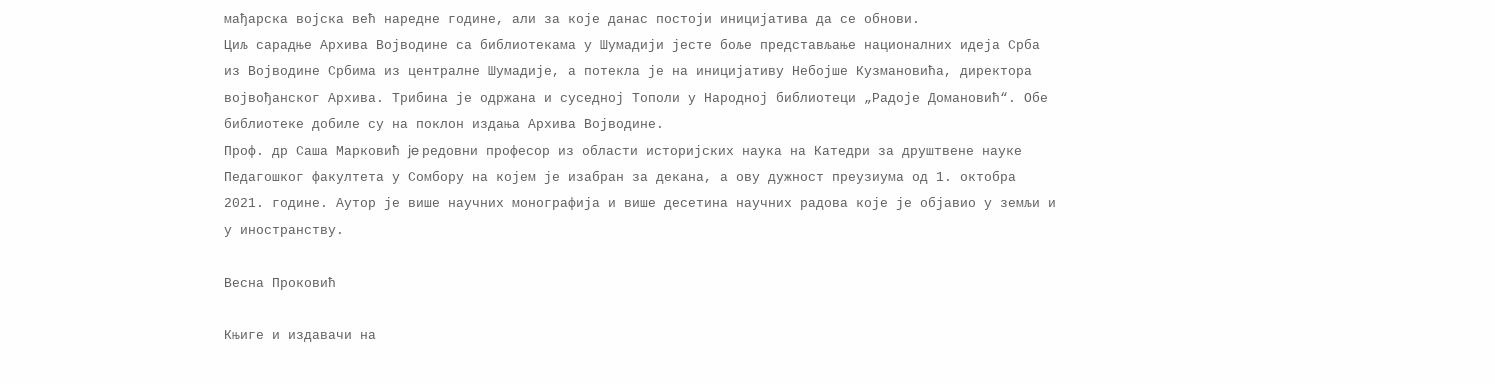мађарска војска већ наредне године, али за које данас постоји иницијатива да се обнови.
Циљ сарадње Архива Војводине са библиотекама у Шумадији јесте боље представљање националних идеја Срба из Војводине Србима из централне Шумадије, а потекла је на иницијативу Небојше Кузмановића, директора војвођанског Архива. Трибина је одржана и суседној Тополи у Народној библиотеци „Радоје Домановић“. Обе библиотеке добиле су на поклон издања Архива Војводине.
Проф. др Саша Марковић je редовни професор из области историјских наука на Катедри за друштвене науке Педагошког факултета у Сомбору на којем је изабран за декана, а ову дужност преузиума од 1. октобра 2021. године. Аутор је више научних монографија и више десетина научних радова које је објавио у земљи и у иностранству.

Весна Проковић

Књиге и издавачи на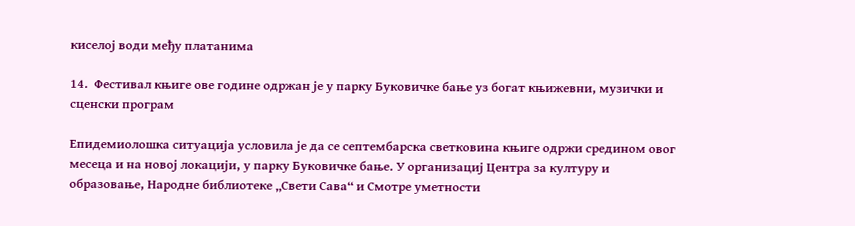киселој води међу платанима

14.  Фестивал књиге ове године одржан је у парку Буковичке бање уз богат књижевни, музички и сценски програм

Епидемиолошка ситуација условила је да се септембарска светковина књиге одржи средином овог месеца и на новој локацији, у парку Буковичке бање. У организациј Центра за културу и образовање, Народне библиотеке „Свети Сава“ и Смотре уметности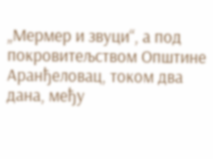„Мермер и звуци“, а под покровитељством Општине Аранђеловац, током два дана, међу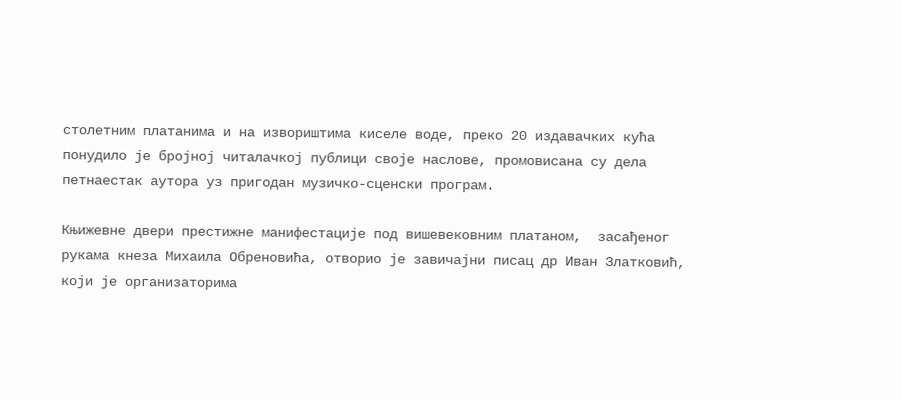столетним платанима и на извориштима киселе воде, преко 20 издавачких кућа понудило је бројној читалачкој публици своје наслове, промовисана су дела петнаестак аутора уз пригодан музичко-сценски програм.

Књижевне двери престижне манифестације под вишевековним платаном,  засађеног рукама кнеза Михаила Обреновића, отворио је завичајни писац др Иван Златковић, који је организаторима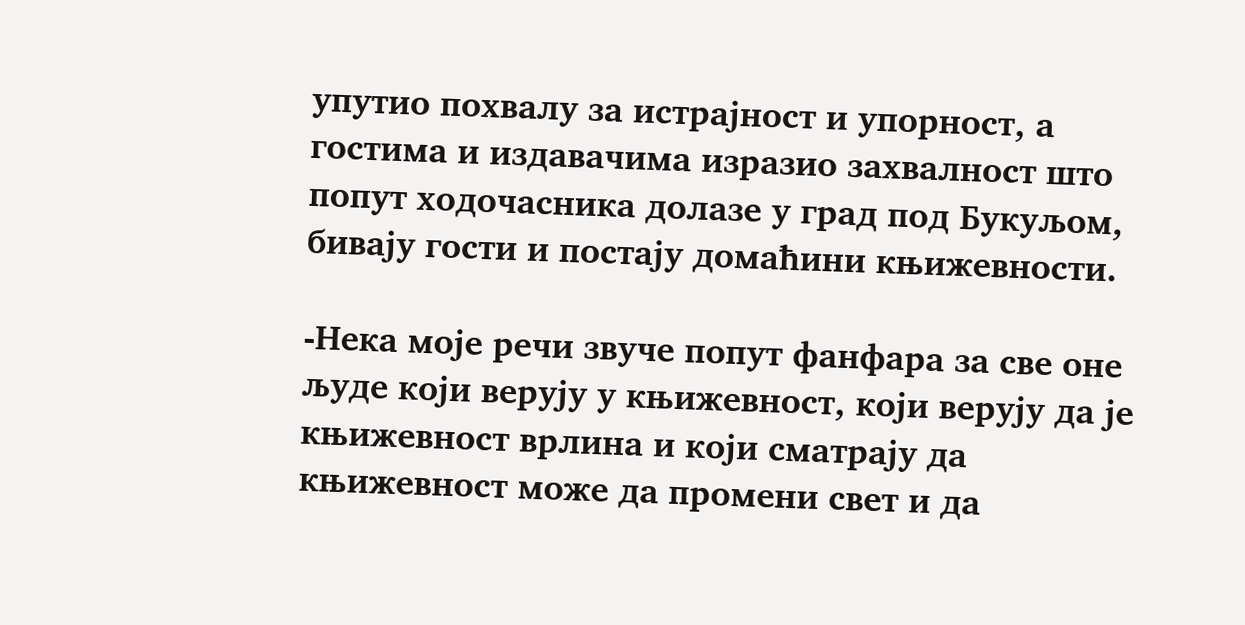упутио похвалу за истрајност и упорност, а гостима и издавачима изразио захвалност што попут ходочасника долазе у град под Букуљом, бивају гости и постају домаћини књижевности.

-Нека моје речи звуче попут фанфара за све оне људе који верују у књижевност, који верују да је књижевност врлина и који сматрају да књижевност може да промени свет и да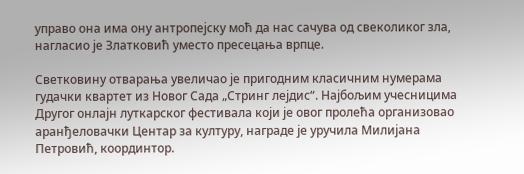управо она има ону антропејску моћ да нас сачува од свеколиког зла, нагласио је Златковић уместо пресецања врпце.

Светковину отварања увеличао је пригодним класичним нумерама гудачки квартет из Новог Сада „Стринг лејдис“. Најбољим учесницима Другог онлајн луткарског фестивала који је овог пролећа организовао аранђеловачки Центар за културу, награде је уручила Милијана Петровић, координтор.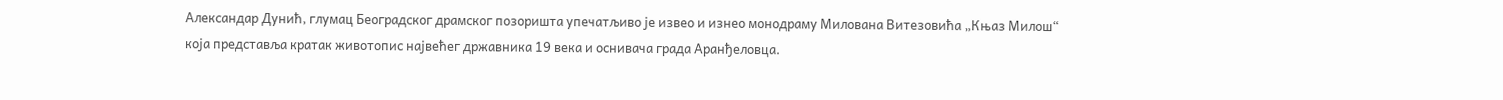Александар Дунић, глумац Београдског драмског позоришта упечатљиво је извео и изнео монодраму Милована Витезовића „Књаз Милош“ која представља кратак животопис највећег државника 19 века и оснивача града Аранђеловца.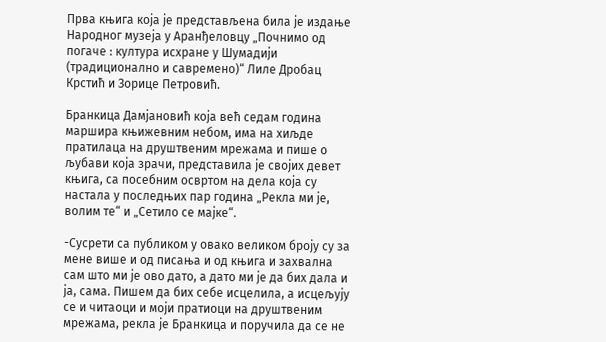Прва књига која је представљена била је издање Народног музеја у Аранђеловцу „Почнимо од погаче : култура исхране у Шумадији (традиционално и савремено)“ Лиле Дробац Крстић и Зорице Петровић.

Бранкица Дамјановић која већ седам година маршира књижевним небом, има на хиљде пратилаца на друштвеним мрежама и пише о љубави која зрачи, представила је својих девет књига, са посебним освртом на дела која су настала у последњих пар година „Рекла ми је, волим те“ и „Сетило се мајке“.

-Сусрети са публиком у овако великом броју су за мене више и од писања и од књига и захвална сам што ми је ово дато, а дато ми је да бих дала и ја, сама. Пишем да бих себе исцелила, а исцељују се и читаоци и моји пратиоци на друштвеним мрежама, рекла је Бранкица и поручила да се не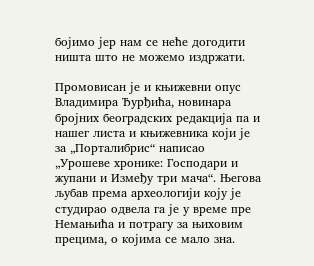бојимо јер нам се неће догодити ништа што не можемо издржати.

Промовисан је и књижевни опус Владимира Ђурђића, новинара бројних београдских редакција па и нашег листа и књижевника који је за „Порталибрис“ написао „Урошеве хронике: Господари и жупани и Између три мача“. Његова љубав према археологији коју је студирао одвела га је у време пре Немањића и потрагу за њиховим прецима, о којима се мало зна.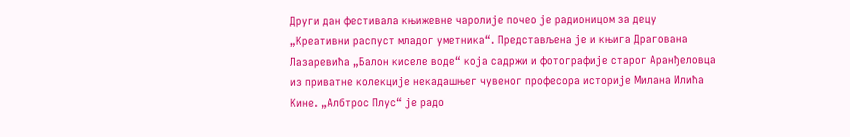Други дан фестивала књижевне чаролије почео је радионицом за децу „Креативни распуст младог уметника“. Представљена је и књига Драгована Лазаревића „Балон киселе воде“ која садржи и фотографије старог Аранђеловца из приватне колекције некадашњег чувеног професора историје Милана Илића Кине. „Албтрос Плус“ је радо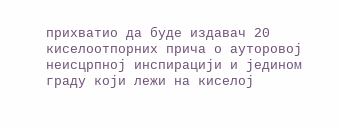прихватио да буде издавач 20 киселоотпорних прича о ауторовој неисцрпној инспирацији и једином граду који лежи на киселој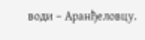води – Аранђеловцу.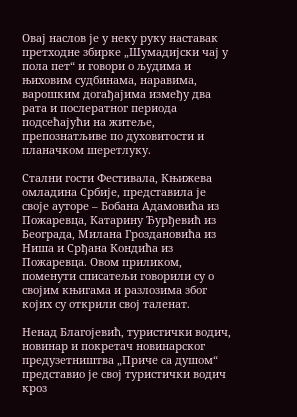Овај наслов је у неку руку наставак претходне збирке „Шумадијски чај у пола пет“ и говори о људима и њиховим судбинама, наравима, варошким догађајима између два рата и послератног периода подсећајући на житеље, препознатљиве по духовитости и планачком шеретлуку.

Стални гости Фестивала, Књижева омладина Србије, представила је своје ауторе – Бобана Адамовића из Пожаревца, Катарину Ђурђевић из Београда, Милана Гроздановића из Ниша и Срђана Кондића из Пожаревца. Овом приликом, поменути списатељи говорили су о својим књигама и разлозима због којих су открили свој таленат.

Ненад Благојевић, туристички водич, новинар и покретач новинарског предузетништва „Приче са душом“ представио је свој туристички водич кроз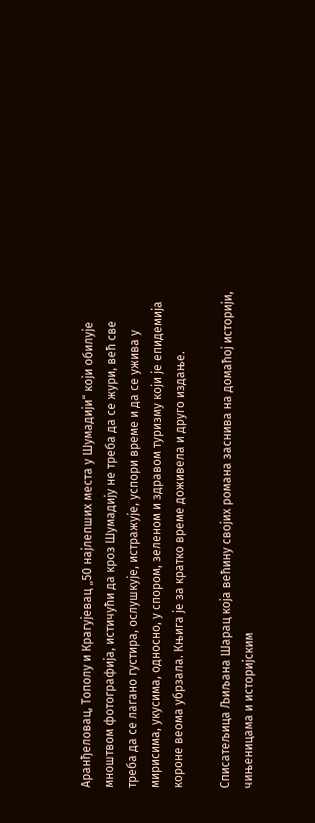Аранђеловац, Тополу и Крагујевац „50 најлепших места у Шумадији“ који обилује мноштвом фотографија, истичући да кроз Шумадију не треба да се жури, већ све треба да се лагано густира, ослушкује, истражује, успори време и да се ужива у мирисима, укусима, односно, у спором, зеленом и здравом туризму који је епидемија короне веома убрзала. Књига је за кратко време доживела и друго издање.

Списатељица Љиљана Шарац која већину својих романа заснива на домаћој историји, чињеницама и историјским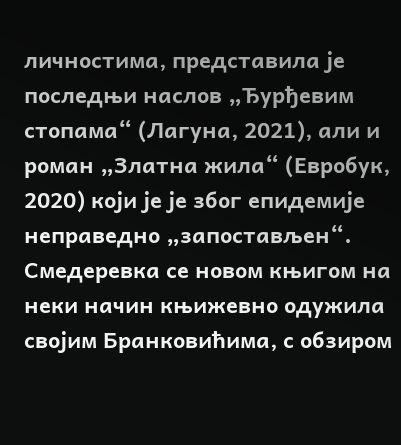личностима, представила је последњи наслов „Ђурђевим стопама“ (Лагуна, 2021), али и роман „Златна жила“ (Евробук, 2020) који је је због епидемије неправедно „запостављен“. Смедеревка се новом књигом на неки начин књижевно одужила својим Бранковићима, с обзиром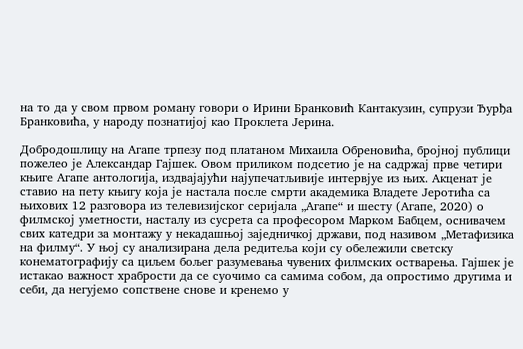на то да у свом првом роману говори о Ирини Бранковић Кантакузин, супрузи Ђурђа Бранковића, у народу познатијој као Проклета Јерина.

Добродошлицу на Агапе трпезу под платаном Михаила Обреновића, бројној публици пожелео је Александар Гајшек. Овом приликом подсетио је на садржај прве четири књиге Агапе антологија, издвајајући најупечатљивије интервјуе из њих. Акценат је ставио на пету књигу која је настала после смрти академика Владете Јеротића са њихових 12 разговора из телевизијског серијала „Агапе“ и шесту (Агапе, 2020) о филмској уметности, насталу из сусрета са професором Марком Бабцем, оснивачем свих катедри за монтажу у некадашњој заједничкој држави, под називом „Метафизика на филму“. У њој су анализирана дела редитеља који су обележили светску конематографију са циљем бољег разумевања чувених филмских остварења. Гајшек је истакао важност храбрости да се суочимо са самима собом, да опростимо другима и себи, да негујемо сопствене снове и кренемо у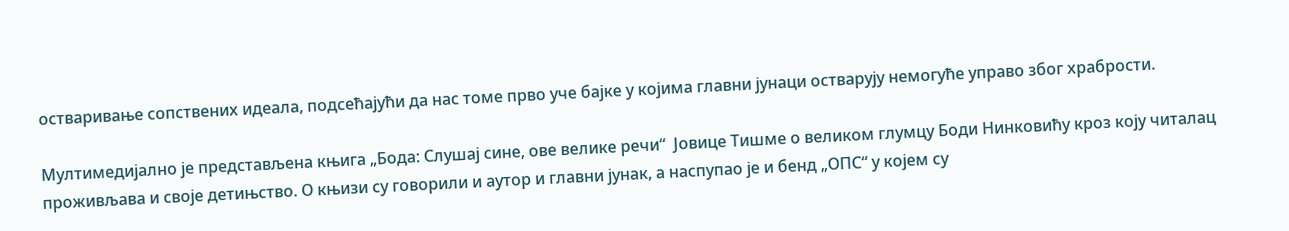остваривање сопствених идеала, подсећајући да нас томе прво уче бајке у којима главни јунаци остварују немогуће управо због храбрости.

Мултимедијално је представљена књига „Бода: Слушај сине, ове велике речи“  Јовице Тишме о великом глумцу Боди Нинковићу кроз коју читалац проживљава и своје детињство. О књизи су говорили и аутор и главни јунак, а наспупао је и бенд „ОПС“ у којем су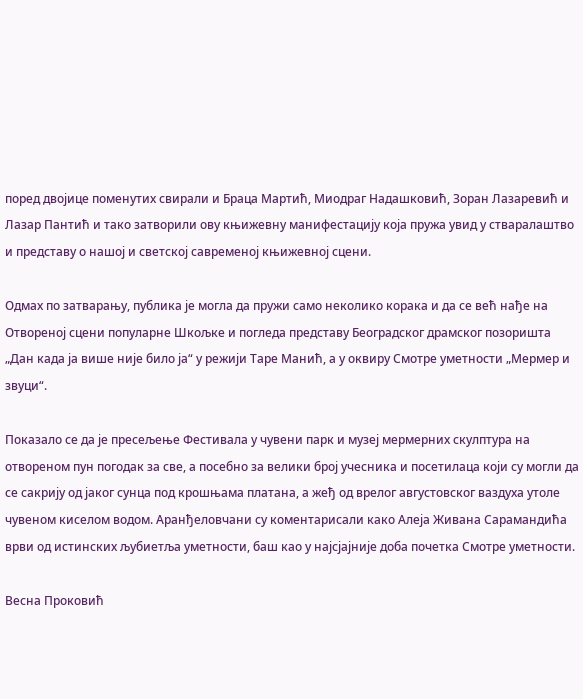поред двојице поменутих свирали и Браца Мартић, Миодраг Надашковић, Зоран Лазаревић и Лазар Пантић и тако затворили ову књижевну манифестацију која пружа увид у стваралаштво и представу о нашој и светској савременој књижевној сцени.

Одмах по затварању, публика је могла да пружи само неколико корака и да се већ нађе на Отвореној сцени популарне Шкољке и погледа представу Београдског драмског позоришта „Дан када ја више није било ја“ у режији Таре Манић, а у оквиру Смотре уметности „Мермер и звуци“.

Показало се да је пресељење Фестивала у чувени парк и музеј мермерних скулптура на отвореном пун погодак за све, а посебно за велики број учесника и посетилаца који су могли да се сакрију од јаког сунца под крошњама платана, а жеђ од врелог августовског ваздуха утоле чувеном киселом водом. Аранђеловчани су коментарисали како Алеја Живана Сарамандића врви од истинских љубиетља уметности, баш као у најсјајније доба почетка Смотре уметности.

Весна Проковић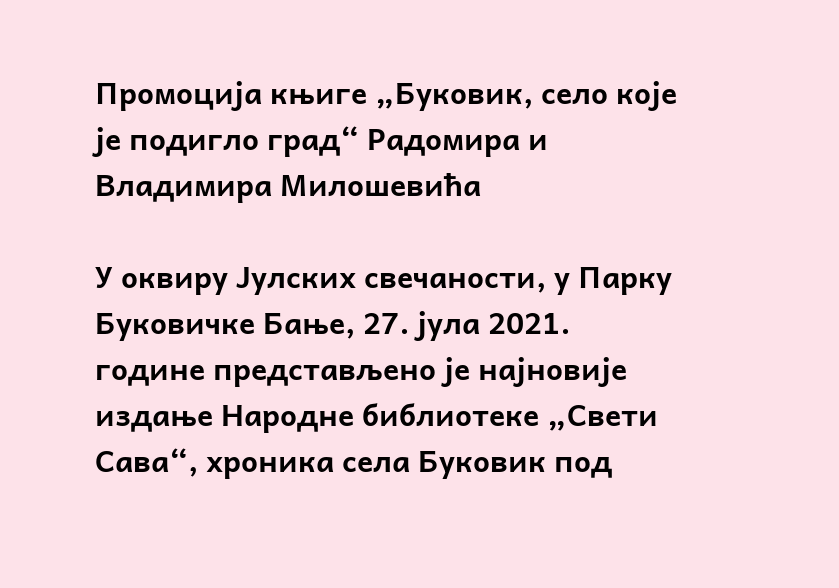Промоција књиге „Буковик, село које је подигло град“ Радомира и Владимира Милошевића

У оквиру Јулских свечаности, у Парку Буковичке Бање, 27. јула 2021. године представљено је најновије издање Народне библиотеке „Свети Сава“, хроника села Буковик под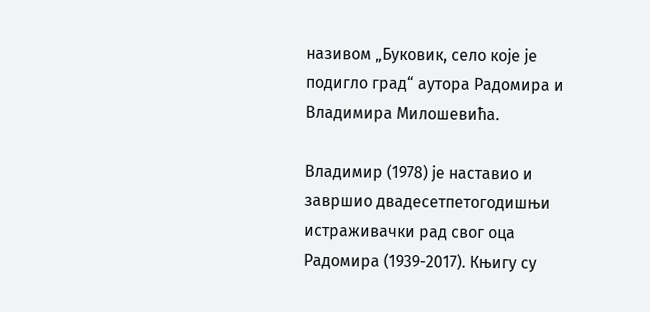називом „Буковик, село које је подигло град“ аутора Радомира и Владимира Милошевића.

Владимир (1978) је наставио и завршио двадесетпетогодишњи истраживачки рад свог оца Радомира (1939-2017). Књигу су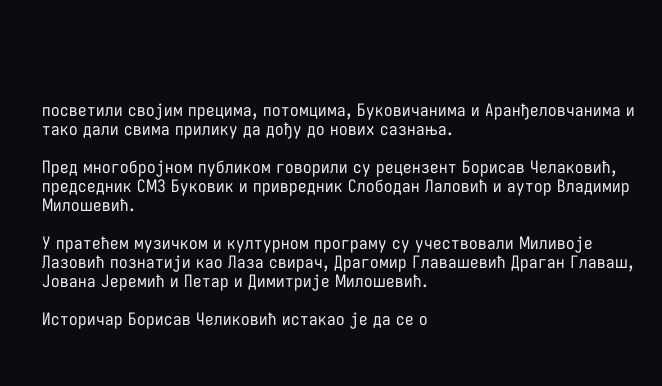посветили својим прецима, потомцима, Буковичанима и Аранђеловчанима и тако дали свима прилику да дођу до нових сазнања.

Пред многобројном публиком говорили су рецензент Борисав Челаковић, председник СМЗ Буковик и привредник Слободан Лаловић и аутор Владимир Милошевић.

У пратећем музичком и културном програму су учествовали Миливоје Лазовић познатији као Лаза свирач, Драгомир Главашевић Драган Главаш, Јована Јеремић и Петар и Димитрије Милошевић.

Историчар Борисав Челиковић истакао је да се о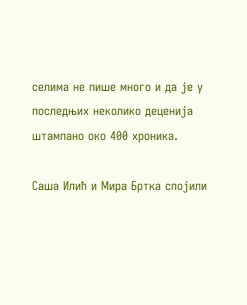селима не пише много и да је у последњих неколико деценија штампано око 400 хроника.

Саша Илић и Мира Бртка спојили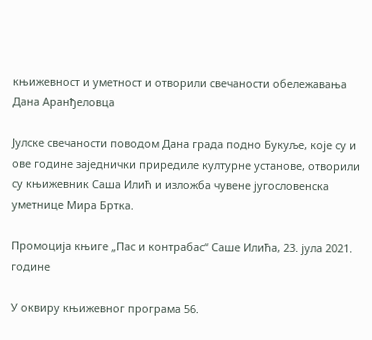књижевност и уметност и отворили свечаности обележавања Дана Аранђеловца

Јулске свечаности поводом Дана града подно Букуље, које су и ове године заједнички приредиле културне установе, отворили су књижевник Саша Илић и изложба чувене југословенска уметнице Мира Бртка.

Промоција књиге „Пас и контрабас“ Саше Илића, 23. јула 2021. године

У оквиру књижевног програма 56.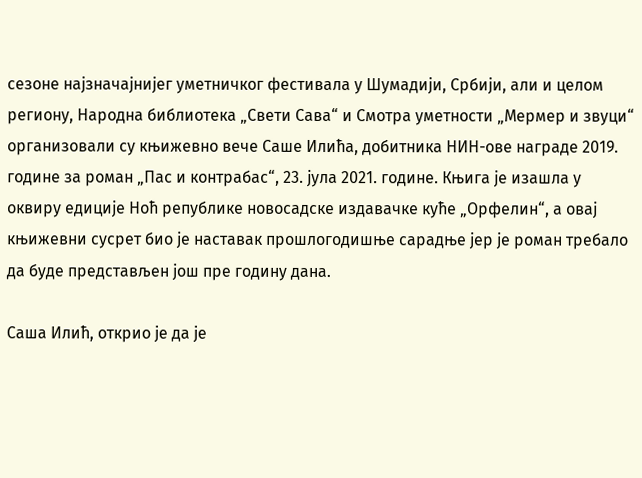сезоне најзначајнијег уметничког фестивала у Шумадији, Србији, али и целом региону, Народна библиотека „Свети Сава“ и Смотра уметности „Мермер и звуци“ организовали су књижевно вече Саше Илића, добитника НИН-ове награде 2019. године за роман „Пас и контрабас“, 23. јула 2021. године. Књига је изашла у оквиру едиције Ноћ републике новосадске издавачке куће „Орфелин“, а овај књижевни сусрет био је наставак прошлогодишње сарадње јер је роман требало да буде представљен још пре годину дана.

Саша Илић, открио је да је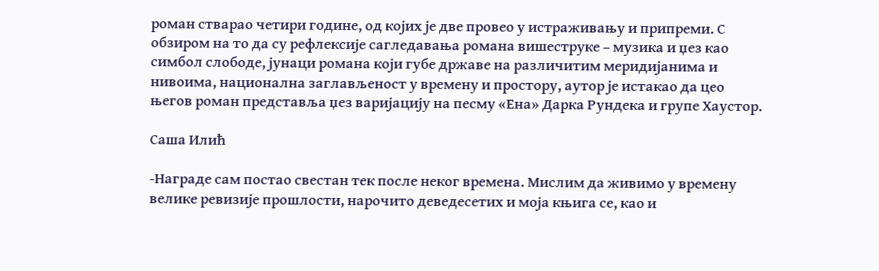роман стварао четири године, од којих је две провео у истраживању и припреми. С обзиром на то да су рефлексије сагледавања романа вишеструке – музика и џез као симбол слободе, јунаци романа који губе државе на различитим меридијанима и нивоима, национална заглављеност у времену и простору, аутор је истакао да цео његов роман представља џез варијацију на песму «Ена» Дарка Рундека и групе Хаустор.

Саша Илић

-Награде сам постао свестан тек после неког времена. Мислим да живимо у времену велике ревизије прошлости, нарочито деведесетих и моја књига се, као и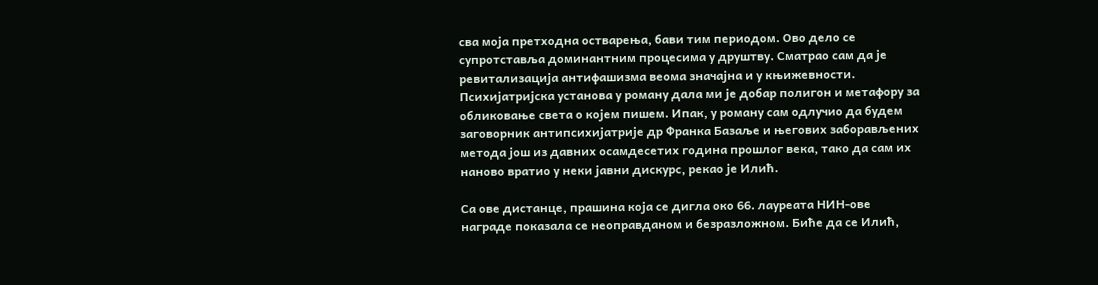сва моја претходна остварења, бави тим периодом. Ово дело се супротставља доминантним процесима у друштву. Сматрао сам да је ревитализација антифашизма веома значајна и у књижевности. Психијатријска установа у роману дала ми је добар полигон и метафору за обликовање света о којем пишем. Ипак, у роману сам одлучио да будем заговорник антипсихијатрије др Франка Базаље и његових заборављених метода још из давних осамдесетих година прошлог века, тако да сам их наново вратио у неки јавни дискурс, рекао је Илић.

Са ове дистанце, прашина која се дигла око 66. лауреата НИН-ове награде показала се неоправданом и безразложном. Биће да се Илић,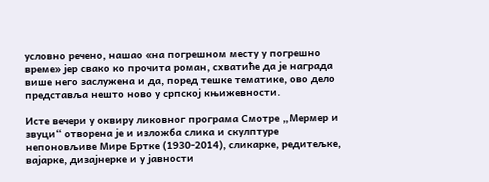условно речено, нашао «на погрешном месту у погрешно време» јер свако ко прочита роман, схватиће да је награда више него заслужена и да, поред тешке тематике, ово дело представља нешто ново у српској књижевности.

Исте вечери у оквиру ликовног програма Смотре „Мермер и звуци“ отворена је и изложба слика и скулптуре непоновљиве Мире Бртке (1930-2014), сликарке, редитељке, вајарке, дизајнерке и у јавности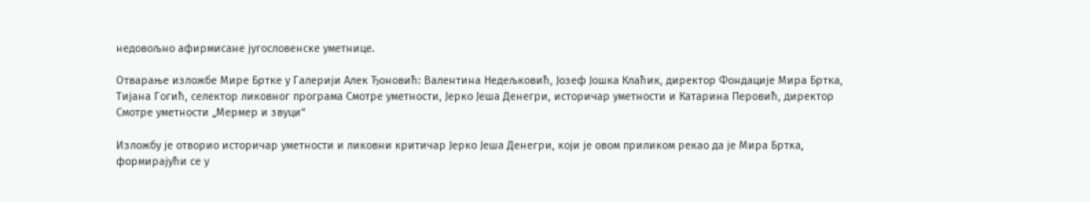недовољно афирмисане југословенске уметнице.

Отварање изложбе Мире Бртке у Галерији Алек Ђоновић: Валентина Недељковић, Јозеф Јошка Клаћик, директор Фондације Мира Бртка, Тијана Гогић, селектор ликовног програма Смотре уметности, Јерко Јеша Денегри, историчар уметности и Катарина Перовић, директор Смотре уметности „Мермер и звуци“

Изложбу је отворио историчар уметности и ликовни критичар Јерко Јеша Денегри, који је овом приликом рекао да је Мира Бртка, формирајући се у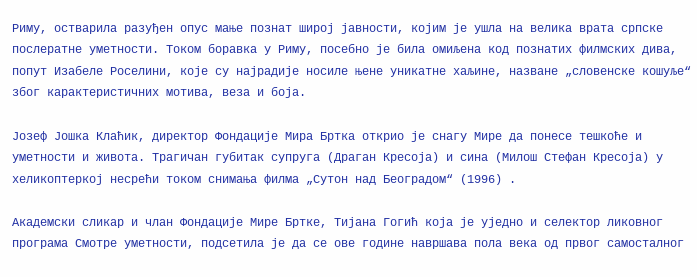Риму, остварила разуђен опус мање познат широј јавности, којим је ушла на велика врата српске послератне уметности. Током боравка у Риму, посебно је била омиљена код познатих филмских дива, попут Изабеле Роселини, које су најрадије носиле њене уникатне хаљине, назване „словенске кошуље“ због карактеристичних мотива, веза и боја.

Јозеф Јошка Клаћик, директор Фондације Мира Бртка открио је снагу Мире да понесе тешкоће и уметности и живота. Трагичан губитак супруга (Драган Кресоја) и сина (Милош Стефан Кресоја) у хеликоптеркој несрећи током снимања филма „Сутон над Београдом“ (1996) .

Академски сликар и члан Фондације Мире Бртке, Тијана Гогић која је уједно и селектор ликовног програма Смотре уметности, подсетила је да се ове године навршава пола века од првог самосталног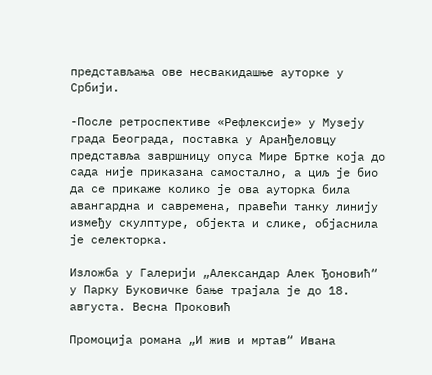представљања ове несвакидашње ауторке у Србији.

-После ретроспективе «Рефлексије» у Музеју града Београда, поставка у Аранђеловцу  представља завршницу опуса Мире Бртке која до сада није приказана самостално, а циљ је био да се прикаже колико је ова ауторка била авангардна и савремена, правећи танку линију између скулптуре, објекта и слике, објаснила је селекторка.

Изложба у Галерији „Александар Алек Ђоновић“ у Парку Буковичке бање трајала је до 18. августа. Весна Проковић

Промоција романа „И жив и мртав“ Ивана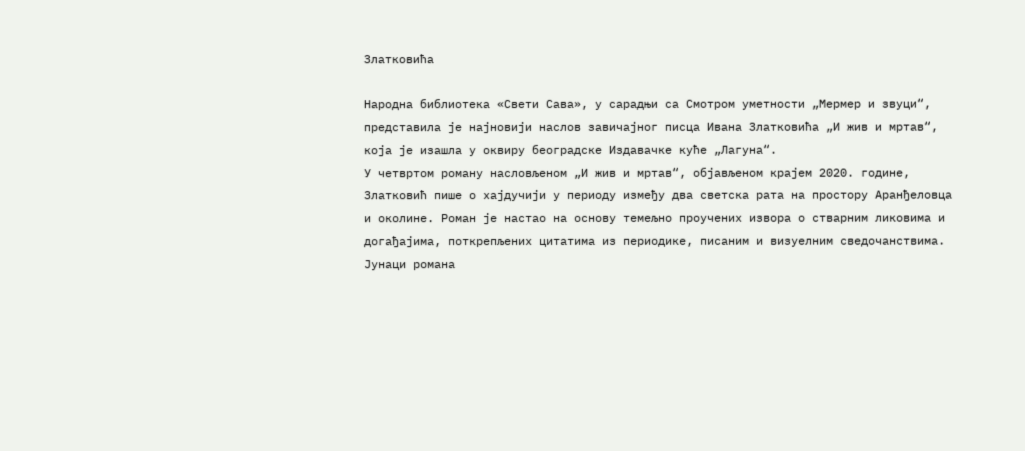Златковића

Народна библиотека «Свети Сава», у сарадњи са Смотром уметности „Мермер и звуци“, представила је најновији наслов завичајног писца Ивана Златковића „И жив и мртав“, која је изашла у оквиру београдске Издавачке куће „Лагуна“.
У четвртом роману насловљеном „И жив и мртав“, објављеном крајем 2020. године, Златковић пише о хајдучији у периоду између два светска рата на простору Аранђеловца и околине. Роман је настао на основу темељно проучених извора о стварним ликовима и догађајима, поткрепљених цитатима из периодике, писаним и визуелним сведочанствима. Јунаци романа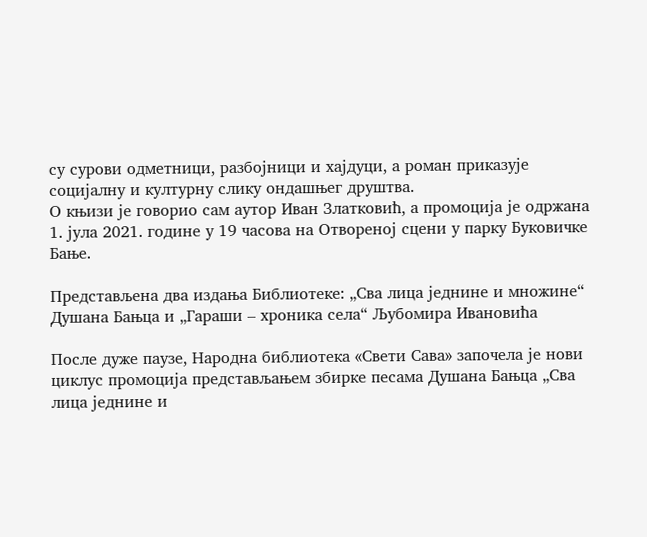су сурови одметници, разбојници и хајдуци, а роман приказује социјалну и културну слику ондашњег друштва.
О књизи је говорио сам аутор Иван Златковић, а промоција је одржана 1. јула 2021. године у 19 часова на Отвореној сцени у парку Буковичке Бање.

Представљена два издања Библиотеке: „Сва лица једнине и множине“ Душана Бањца и „Гараши – хроника села“ Љубомира Ивановића

После дуже паузе, Народна библиотека «Свети Сава» започела је нови циклус промоција представљањем збирке песама Душана Бањца „Сва лица једнине и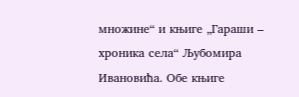множине“ и књиге „Гараши – хроника села“ Љубомира Ивановића. Обе књиге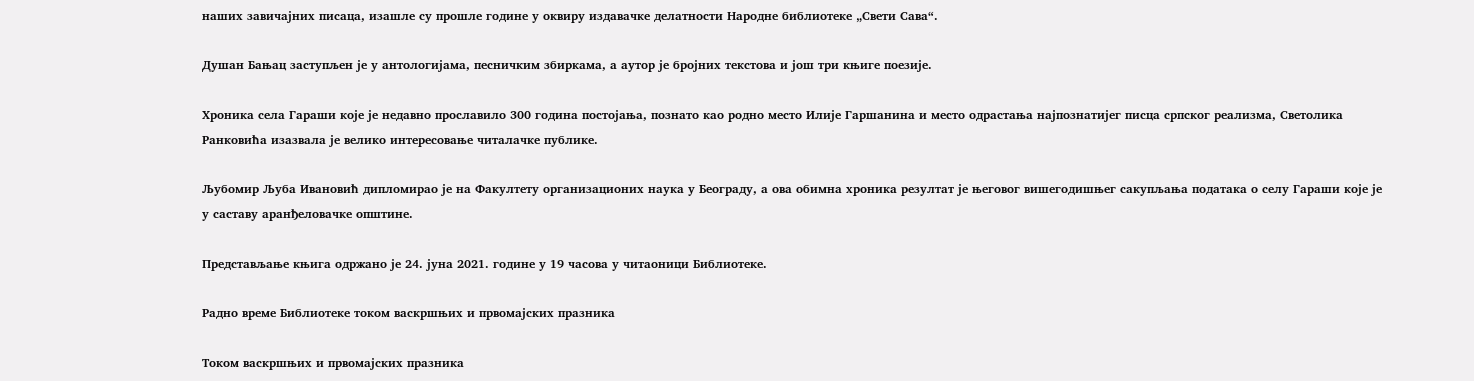наших завичајних писаца, изашле су прошле године у оквиру издавачке делатности Народне библиотеке „Свети Сава“.

Душан Бањац заступљен је у антологијама, песничким збиркама, а аутор је бројних текстова и још три књиге поезије.

Хроника села Гараши које је недавно прославило 300 година постојања, познато као родно место Илије Гаршанина и место одрастања најпознатијег писца српског реализма, Светолика Ранковића изазвала је велико интересовање читалачке публике.

Љубомир Љуба Ивановић дипломирао је на Факултету организационих наука у Београду, а ова обимна хроника резултат је његовог вишегодишњег сакупљања података о селу Гараши које је у саставу аранђеловачке општине.

Представљање књига одржано је 24. јуна 2021. године у 19 часова у читаоници Библиотеке.

Радно време Библиотеке током васкршњих и првомајских празника

Током васкршњих и првомајских празника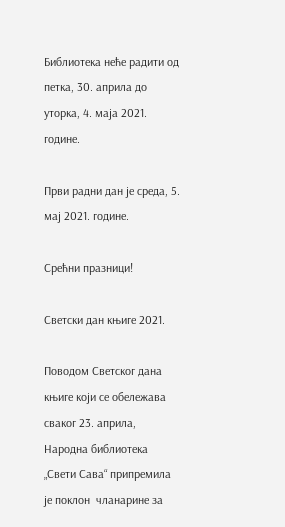Библиотека неће радити од петка, 30. априла до уторка, 4. маја 2021. године.

Први радни дан је среда, 5. мај 2021. године.

Срећни празници!

Светски дан књиге 2021.

Поводом Светског дана књиге који се обележава сваког 23. априла, Народна библиотека „Свети Сава“ припремила је поклон  чланарине за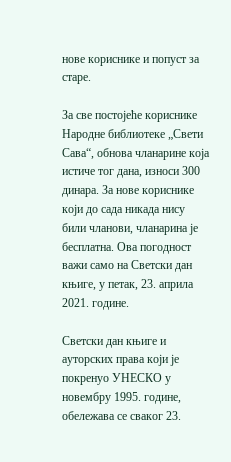нове кориснике и попуст за старе.

За све постојеће кориснике Народне библиотеке „Свети Сава“, обнова чланарине која истиче тог дана, износи 300 динара. За нове кориснике који до сада никада нису били чланови, чланарина је бесплатна. Ова погодност важи само на Светски дан књиге, у петак, 23. априла 2021. године.

Светски дан књиге и ауторских права који је покренуо УНЕСКО у новембру 1995. године, обележава се сваког 23.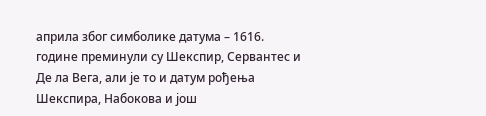априла због симболике датума – 1616. године преминули су Шекспир, Сервантес и Де ла Вега, али је то и датум рођења Шекспира, Набокова и још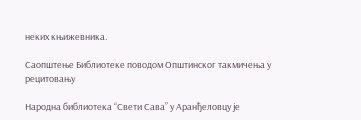неких књижевника.

Саопштење Библиотеке поводом Општинског такмичења у рецитовању

Народна библиотека “Свети Сава” у Аранђеловцу је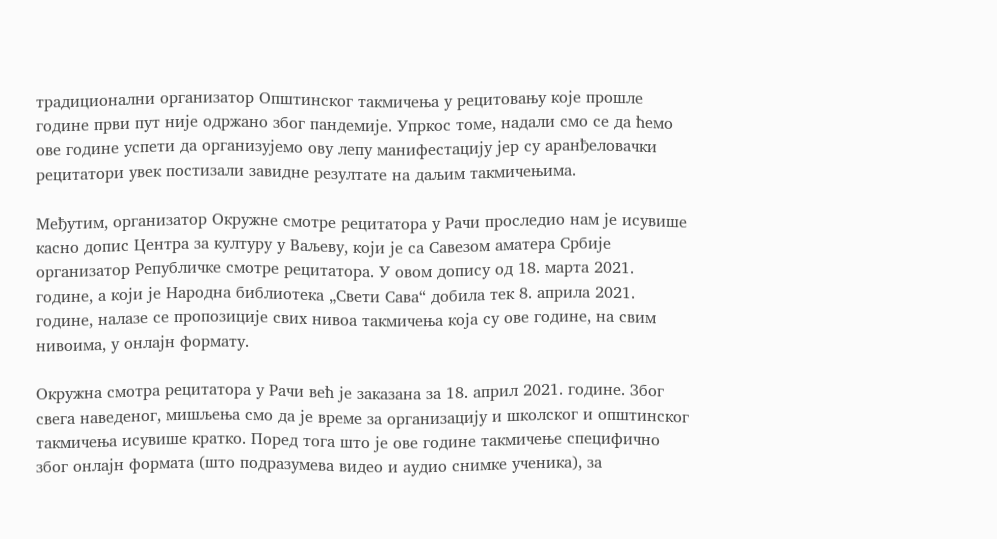традиционални организатор Општинског такмичења у рецитовању које прошле године први пут није одржано због пандемије. Упркос томе, надали смо се да ћемо ове године успети да организујемо ову лепу манифестацију јер су аранђеловачки рецитатори увек постизали завидне резултате на даљим такмичењима.

Међутим, организатор Окружне смотре рецитатора у Рачи проследио нам је исувише касно допис Центра за културу у Ваљеву, који је са Савезом аматера Србије организатор Републичке смотре рецитатора. У овом допису од 18. марта 2021. године, а који је Народна библиотека „Свети Сава“ добила тек 8. априла 2021. године, налазе се пропозиције свих нивоа такмичења која су ове године, на свим нивоима, у онлајн формату.

Окружна смотра рецитатора у Рачи већ је заказана за 18. април 2021. године. Због свега наведеног, мишљења смо да је време за организацију и школског и општинског такмичења исувише кратко. Поред тога што је ове године такмичење специфично због онлајн формата (што подразумева видео и аудио снимке ученика), за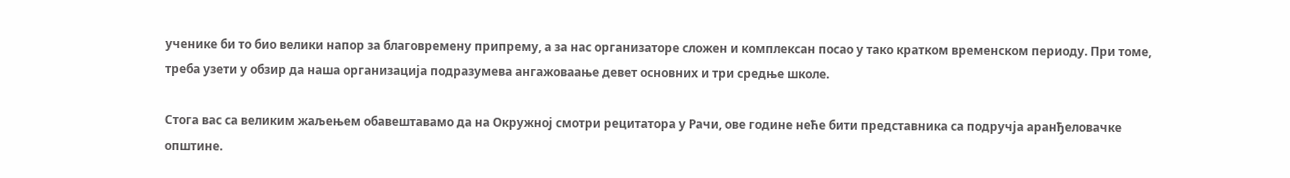ученике би то био велики напор за благовремену припрему, а за нас организаторе сложен и комплексан посао у тако кратком временском периоду. При томе, треба узети у обзир да наша организација подразумева ангажоваање девет основних и три средње школе.

Стога вас са великим жаљењем обавештавамо да на Окружној смотри рецитатора у Рачи, ове године неће бити представника са подручја аранђеловачке општине.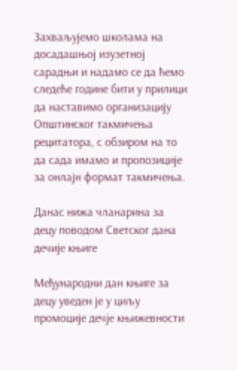Захваљујемо школама на досадашњој изузетној сарадњи и надамо се да ћемо следеће године бити у прилици да наставимо организацију Општинског такмичења рецитатора, с обзиром на то да сада имамо и пропозиције за онлајн формат такмичења.

Данас нижа чланарина за децу поводом Светског дана дечије књиге

Међународни дан књиге за децу уведен je у циљу промоције дечје књижевности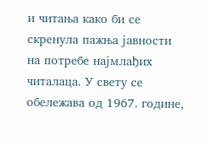и читања како би се скренула пажња јавности на потребе најмлађих читалаца. У свету се обележава од 1967. године,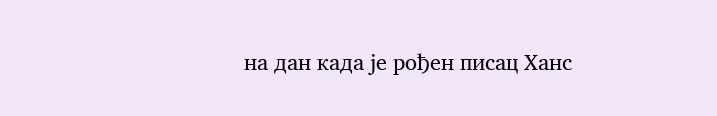на дан када је рођен писац Ханс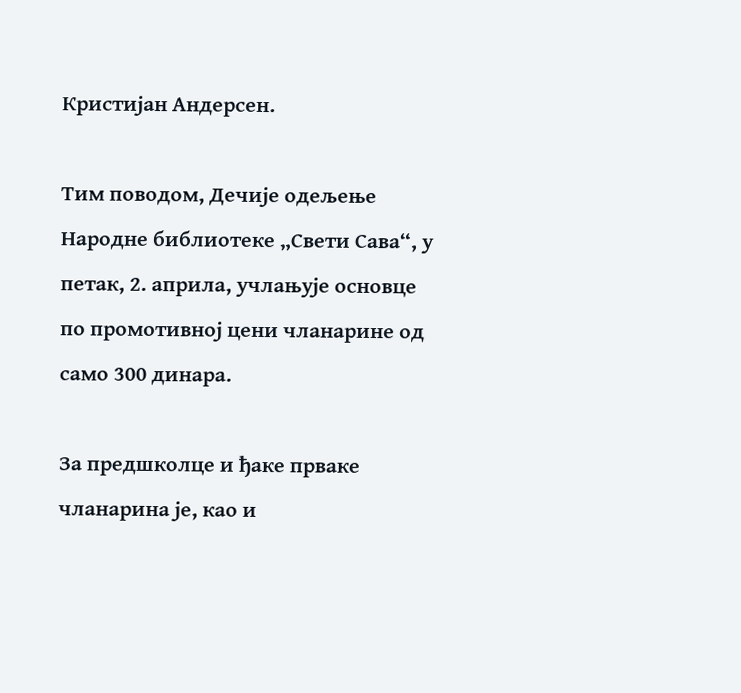Кристијан Андерсен.

Тим поводом, Дечије одељење Народне библиотеке „Свети Сава“, у петак, 2. априла, учлањује основце по промотивној цени чланарине од само 300 динара.

За предшколце и ђаке прваке чланарина је, као и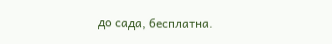до сада, бесплатна.